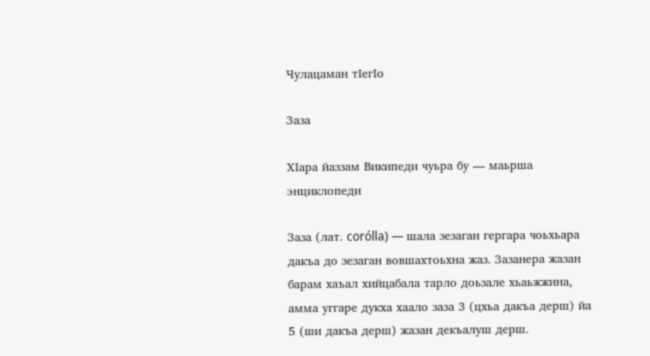Чулацаман тӀегӀо

Заза

ХӀара йаззам Википеди чуьра бу — маьрша энциклопеди

Заза (лат. corólla) — шала зезаган гергара чоьхьара дакъа до зезаган вовшахтоьхна жаз. Зазанера жазан барам хаъал хийцабала тарло доьзале хьаьжжина, амма уггаре дукха хаало заза 3 (цхьа дакъа дерш) йа 5 (ши дакъа дерш) жазан декъалуш дерш.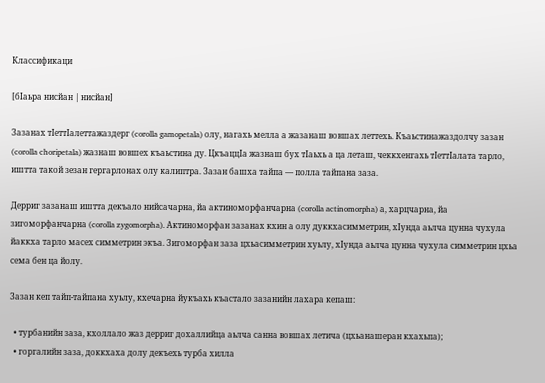Классификаци

[бӀаьра нисйан | нисйан]

Зазанах тӀеттӀалеттажаздерг (corolla gamopetala) олу, нагахь мелла а жазанаш вовшах леттехь. Къаьстинажаздолчу зазан (corolla choripetala) жазнаш вовшех къаьстина ду. ЦкъаццӀа жазнаш бух тӀаьхь а ца леташ, чеккхенгахь тӀеттӀалата тарло, иштта такой зезан гергарлонах олу калиптра. Зазан башха тайпа — полла тайпана заза.

Дерриг зазанаш иштта декъало нийсачарна, йа актиноморфанчарна (corolla actinomorpha) а, харцчарна, йа зигоморфанчарна (corolla zygomorpha). Актиноморфан зазанах кхин а олу дуккхасимметрин, хӀунда аьлча цунна чухула йаккха тарло масех симметрин экъа. Зигоморфан заза цхьасимметрин хуьлу, хӀунда аьлча цунна чухула симметрин цхьа сема бен ца йолу.

Зазан кеп тайп-тайпана хуьлу, кхечарна йукъахь къастало зазанийн лахара кепаш:

  • турбанийн заза, кхоллало жаз дерриг дохаллийца аьлча санна вовшах летича (цхьанашеран кхахьпа);
  • горгалийн заза, доккхаха долу декъехь турба хилла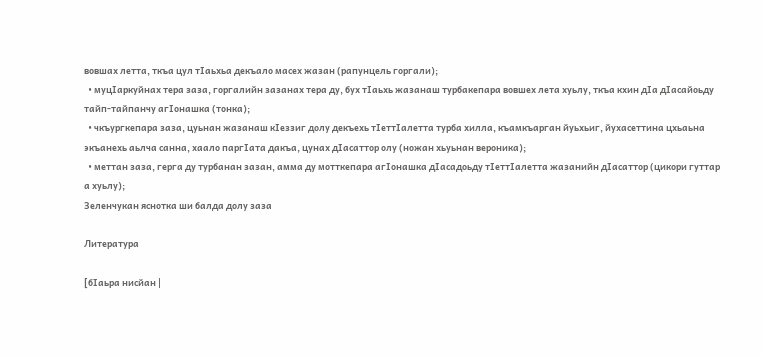вовшах летта, ткъа цул тӀаьхьа декъало масех жазан (рапунцель горгали);
  • муцӀаркуйнах тера заза, горгалийн зазанах тера ду, бух тӀаьхь жазанаш турбакепара вовшех лета хуьлу, ткъа кхин дӀа дӀасайоьду тайп-тайпанчу агӀонашка (тонка);
  • чкъургкепара заза, цуьнан жазанаш кӀеззиг долу декъехь тӀеттӀалетта турба хилла, къамкъарган йуьхьиг, йухасеттина цхьаьна экъанехь аьлча санна, хаало паргӀата дакъа, цунах дӀасаттор олу (ножан хьуьнан вероника);
  • меттан заза, герга ду турбанан зазан, амма ду мотткепара агӀонашка дӀасадоьду тӀеттӀалетта жазанийн дӀасаттор (цикори гуттар а хуьлу);
Зеленчукан яснотка ши балда долу заза

Литература

[бӀаьра нисйан |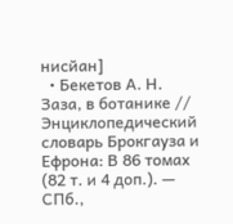нисйан]
  • Бекетов А. Н. Заза, в ботанике // Энциклопедический словарь Брокгауза и Ефрона: В 86 томах (82 т. и 4 доп.). — СПб.,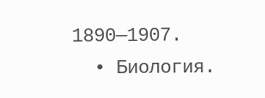1890—1907.
  • Биология.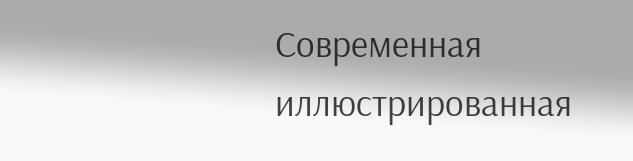Современная иллюстрированная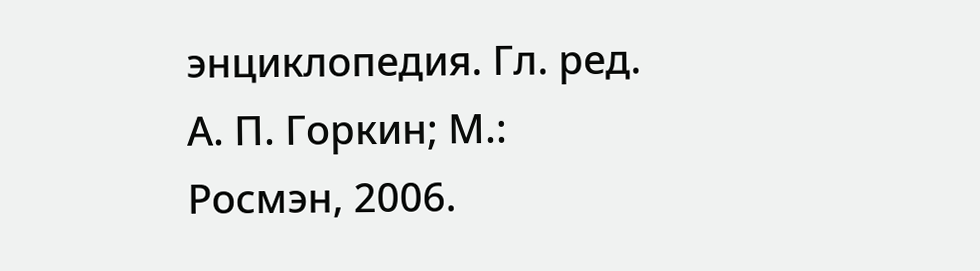энциклопедия. Гл. ред. А. П. Горкин; М.: Росмэн, 2006.